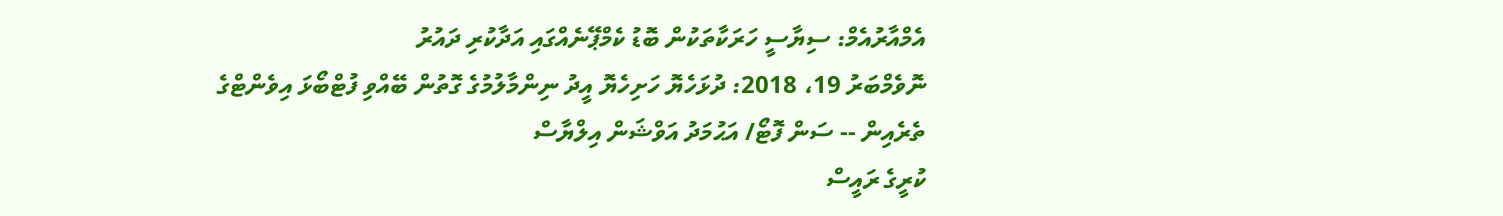އެމްއާރުއެމް: ސިޔާސީ ހަރަކާތަކުން ބޮޑު ކެމްޕޭނެއްގައި އަދާކުރި ދައުރު
ނޮވެމްބަރު 19، 2018: ދުޅަހެޔޮ ހަށިހެޔޮ އީދު ނިންމާލުމުގެ ގޮތުން ބޭއްވި ފުޓްބޯޅަ އިވެންޓްގެ ތެރެއިން -- ސަން ފޮޓޯ/ އަޙުމަދު އަވްޝަން އިލްޔާސް
ކުރީގެ ރައީސް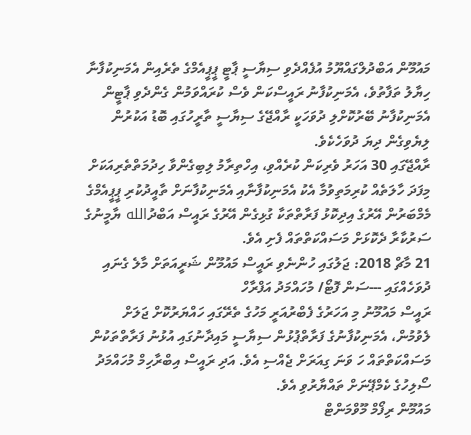މައުމޫން އަބްދުލްގައްޔޫމު އުފެއްދެވި ސިޔާސީ ޕާޓީ ޕީޕީއެމްގެ ތެރެއިން އެމަނިކުފާނާ ހިޔާލު ތަފާތުވެ، އެމަނިކުފާނު ރައީސްކަން ވެސް ކުރައްވަމުން ގެންދެވި ޕާޓީން އެމަނިކުފާނު ބޭރުކޮށްލި ދުވަހަކީ ރާއްޖޭގެ ސިޔާސީ ތާރީހުގައި ބޮޑު އަކުރުން ލިޔެވިގެން ދިޔަ ދުވަހެކެވެ.
ރާއްޖޭގައި 30 އަހަރު ވެރިކަން ކުރެއްވި، އިހްތިރާމު ލިބިގެންވާ ހިދުމަތްތެރިއަކަށް މިފަދަ ހާލަތެއް ކުރިމަތިވުމާ އެކު އެމަނިކުފާނާއި އެމަނިކުފާނަށް ތާއީދުކުރި ޕީޕީއެމްގެ މެމްބަރުން އޭރުގެ އިދިކޮޅު ފަރާތްތަކާ ގުޅިގެން އޭރުގެ ރައީސް އަބްދުالله ޔާމީނުގެ ސަރުކާރާ ދެކޮޅަށް މަސައްކަތްތައް ފެށި އެވެ.
21 މާޗް 2018: ޖަލުގައި ހުންނެވި ރައީސް މައުމޫން ޝަރީއަތަށް މާލެ ގެނައި ދުވަހެއްގައި ---ސަން ފޮޓޯ/ މުހައްމަދު އަފްރާހް
ރައީސް މައުމޫނު މި އަހަރުގެ ފެބްރުއަރީ މަހުގެ ތެރޭގައި ހައްޔަރުކޮށް ޖަލަށް ލެވުމުން، އެމަނިކުފާނުގެ ފަރާތްޕުޅުން ސިޔާސީ މައިދާނުގައި އުޅުނު ފަރާތްތަކުން މަސައްކަތްތައް ހަ ވަނަ ގިއަރަށް ޖެއްސި އެވެ. އަދި ރައީސް އިބްރާހިމް މުހައްމަދު ސޯލިހުގެ ކެމްޕޭނަށް ތައްޔާރުވި އެވެ.
މައުމޫން ރިފޯމް މޫވްމަންޓް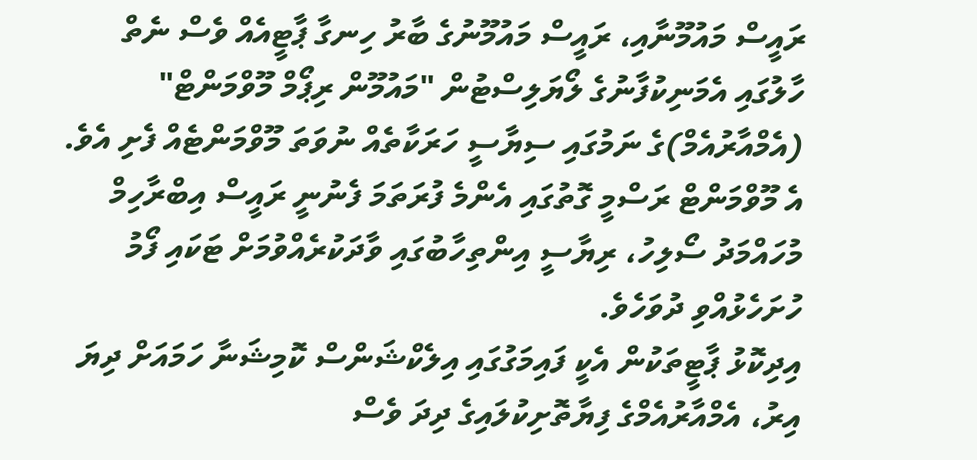ރައީސް މައުމޫނާއި، ރައީސް މައުމޫނުގެ ބާރު ހިނގާ ޕާޓީއެއް ވެސް ނެތް ހާލުގައި އެމަނިކުފާނުގެ ލޯޔަލިސްޓުން "މައުމޫން ރިޕޯމް މޫވްމަންޓް" (އެމްއާރުއެމް)ގެ ނަމުގައި ސިޔާސީ ހަރަކާތެއް ނުވަތަ މޫވްމަންޓެއް ފެށި އެވެ. އެ މޫވްމަންޓް ރަސްމީ ގޮތުގައި އެންމެ ފުރަތަމަ ފެނުނީ ރައީސް އިބްރާހިމް މުހައްމަދު ސޯލިހު، ރިޔާސީ އިންތިހާބުގައި ވާދަކުރެއްވުމަށް ޓަކައި ފޯމު ހުށަހެޅުއްވި ދުވަހެވެ.
އިދިކޮޅު ޕާޓީތަކުން އެކީ ފައިމަގުގައި އިލެކްޝަންސް ކޮމިޝަނާ ހަމައަށް ދިޔަ އިރު، އެމްއާރުއެމްގެ ފިޔާތޮށިކުލައިގެ ދިދަ ވެސް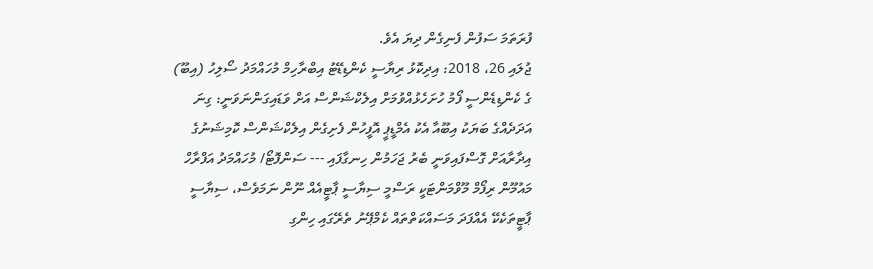ފުރަތަމަ ސަފުން ފެނިގެން ދިޔަ އެވެ.
ޖުލައި 26، 2018: އިދިކޮޅު ރިޔާސީ ކެންޑިޑޭޓު އިބްރާހިމް މުހައްމަދު ސޯލިހު (އިބޫ) ގެ ކެންޑިޑެންސީ ފޯމު ހުށަހެޅުއްވުމަށް އިލެކްޝަންސް އަށް ވަޑައިގަންނަވަނީ: ގިނަ އަދަދެއްގެ ބަޔަކު އިބޫއާ އެކު އެމްޑީޕީ އޮފީހުން ފެށިގެން އިލެކްޝަންސް ކޮމިޝަނުގެ އިދާރާއަށް ގޮސްފައިވަނީ ބެރު ޖަހަމުން ހިނގާފައި --- ސަންފޮޓޯ/ މުހައްމަދު އަފްރާހް
މައުމޫން ރިފޯމް މޫވްމަންޓަކީ ރަސްމީ ސިޔާސީ ޕާޓީއެއް ނޫން ނަމަވެސް، ސިޔާސީ ޕާޓީތަކެކޭ އެއްފަދަ މަސައްކަތްތައް ކެމްޕޭނު ތެރޭގައި ހިންގި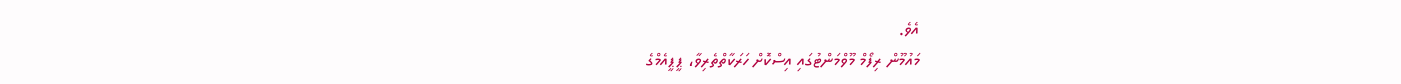އެވެ.
މައުމޫން ރިފޯމް މޫވްމަންޓުގައި އިސްކޮށް ހަރަކާތްތެރިވާ، ޕީޕީއެމްގެ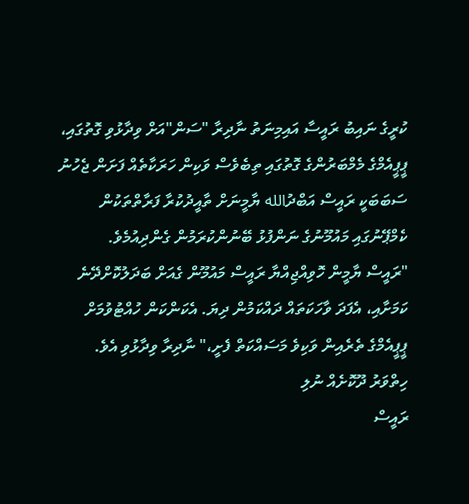ކުރީގެ ނައިބު ރައީސާ އައިމިނަތު ނާދިރާ "ސަން"އަށް ވިދާޅުވި ގޮތުގައި، ޕީޕީއެމްގެ މެމްބަރުންގެ ގޮތުގައި ތިބެވެސް ވަކިން ހަރަކާތެއް ފަށަން ޖެހުނު ސަބަބަކީ ރައީސް އަބްދުالله ޔާމީނަށް ތާއީދުކުރާ ފަރާތްތަކުން ކެމްޕޭނުގައި މައުމޫނުގެ ނަންފުޅު ބޭނުންކުރަމުން ގެންދިއުމެވެ.
"ރައީސް ޔާމީން ހޮވިއްޖިއްޔާ ރައީސް މައުމޫން ގެއަށް ބަދަލުކޮށްދޭނެ ކަމަށާއި، އެފަދަ ވާހަކަތައް ދައްކަމުން ދިޔަ. އެކަންކަން ހުއްޓުވުމަށް ޕީޕީއެމްގެ ތެރެއިން ވަކިވެ މަސައްކަތް ފެށީ،" ނާދިރާ ވިދާޅުވި އެވެ.
ހިތްވަރު ދޫކޮށެއް ނުލި
ރައީސް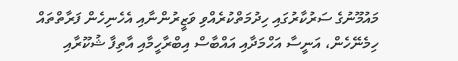މައުމޫނުގެ ސަރުކާރުގައި ހިދުމަތްކުރެއްވި ވަޒީރުންނާއި އެހެނިހެން ފަރާތްތައް ހިމެނޭހެން، އަނީސާ އަހްމަދާއި އައްބާސް އިބްރާހީމާއި އާތިފާ ޝުކޫރާއި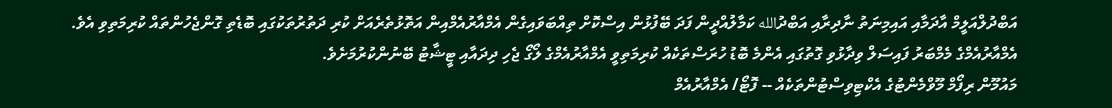އަބްދުލްއަލީމް އާދަމާއި އައިމިނަތު ނާދިރާއި އަބްދުالله ކަމާލުއްދީން ފަދަ ބޭފުޅުން އިސްކޮށް ތިއްބަވައިގެން އެމްއާރުއެމްއިން އަތޮޅުތެރެއަށް ކުރި ދަތުރުތަކުގައި ބޮޑެތި ގޮންޖެހުންތައް ކުރިމަތިވި އެވެ.
އެމްއާރުއެމްގެ މެމްބަރު ފައިސަލް ވިދާޅުވި ގޮތުގައި އެންމެ ބޮޑު ހުރަސްތަކެއް ކުރިމަތިވީ އެމްއާރުއެމްގެ ލޯގޯ ޖެހި ދިދައާއި ޓީޝާޓު ބޭނުންކުރުމަށެވެ.
މައުމޫން ރިފޯމް މޫވްމެންޓުގެ އެކްޓިވިސްޓުންތަކެއް -- ފޮޓޯ/ އެމްއާރުއެމް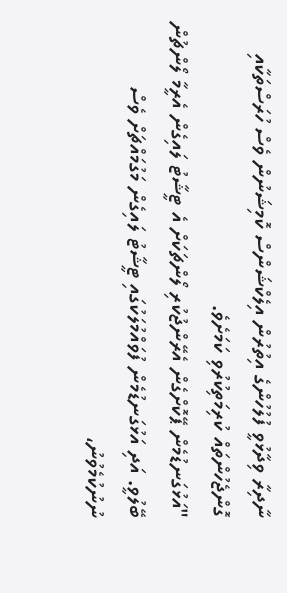ނާދިރާ ވިދާޅުވީ ފުލުހުންގެ އިތުރުން އިލެކްޝަންސް ކޮމިޝަނުން ވެސް ހުރަސްތަކާއި ގޮންޖެހުންތައް ކުރިމަތިކުރުވި ކަމަށެވެ.
"އަޅުގަނޑުމެން ޕޭކޮށްގެން އެރޭންޖުކުރި ލޯންޗަކަށް އެ ޓީޝާޓު ލައިގެން އެރީމާ ލޯންޗުން ބޭލުވީ. އަދި އަޅުގަނޑުމެން ފުވައްމުލަކުގައި ޓީޝާޓު ލައިގެން މަގުމައްޗަށް ވެސް ނުނުކުމެވުނު،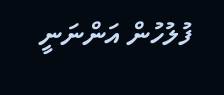ފުލުހުން އަންނަނީ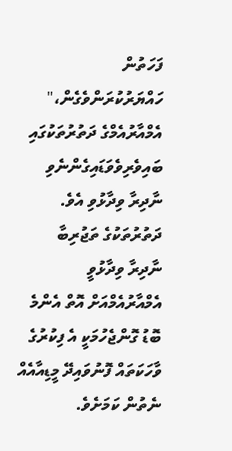ފަހަތުން ހައްޔަރުކުރަންވެގެން،" އެމްއާރުއެމްގެ ދަތުރުތަކުގައި ބައިވެރިވެވަޑައިގެންނެވި ނާދިރާ ވިދާޅުވި އެވެ.
ދަތުރުތަކުގެ ތަޖުރިބާ
ނާދިރާ ވިދާޅުވީ އެމްއާރުއެމްއަށް އޮތް އެންމެ ބޮޑު ގޮންޖެހުމަކީ އެ ފިކުރުގެ ވާހަކަތައް ފޮނުވައިދޭ މީޑިއާއެއް ނެތުން ކަމަށެވެ.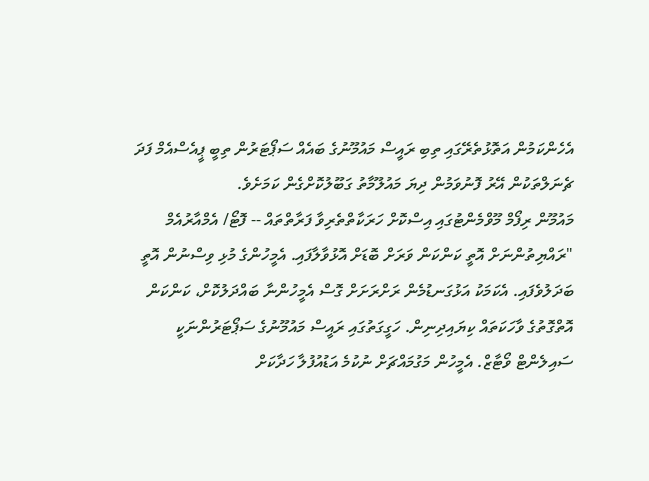އެހެންކަމުން އަތޮޅުތެރޭގައި ތިބި ރައީސް މައުމޫނުގެ ބައެއް ސަޕޯޓަރުން ތިބީ ޕީއެސްއެމް ފަދަ ޗެނަލްތަކުން އޭރު ފޮނުވަމުން ދިޔަ މައުލޫމާތު ގަބޫލުކޮށްގެން ކަމަށެވެ.
މައުމޫން ރިފޯމް މޫވްމެންޓުގައި އިސްކޮށް ހަރަކާތްތެރިވާ ފަރާތްތައް -- ފޮޓޯ/ އެމްއާރުއެމް
"ރައްޔިތުންނަށް އޮތީ ކަންކަން ވަރަށް ބޮޑަށް އޮޅުވާލާފައި. އެމީހުންގެ މުޅި ވިސްނުން އޮތީ ބަދަލުވެފައި. އެކަމަކު އަޅުގަނޑުމެން ރަށްރަށަށް ގޮސް އެމީހުންނާ ބައްދަލުކޮށް، ކަންކަން އޮތްގޮތުގެ ވާހަކަތައް ކިޔައިދިނިން. ހަގީގަތުގައި ރައީސް މައުމޫނުގެ ސަޕޯޓަރުންނަކީ ސައިލެންޓް ވޯޓާޒް. އެމީހުން މަގުމައްޗަށް ނުކުމެ އަޑުއުފުލާ ހަދާކަށް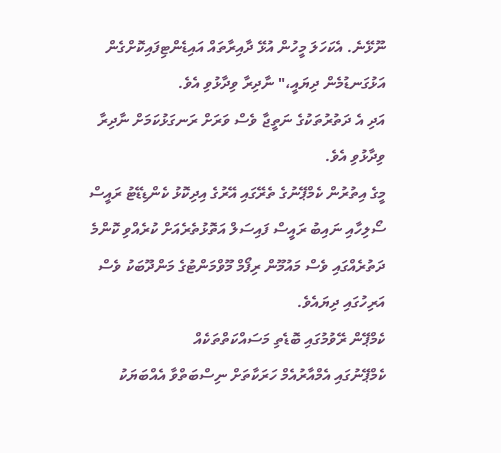ނޫޅޭނެ. އެކަހަލަ މީހުން އުޅޭ ދާއިރާތައް އައިޑެންޓިފައިކޮށްގެން އަޅުގަނޑުމެން ދިޔައީ،" ނާދިރާ ވިދާޅުވި އެވެ.
އަދި އެ ދަތުރުތަކުގެ ނަތީޖާ ވެސް ވަރަށް ރަނގަޅުކަމަށް ނާދިރާ ވިދާޅުވި އެވެ.
މީގެ އިތުރުން ކެމްޕޭނުގެ ތެރޭގައި އޭރުގެ އިދިކޮޅު ކެންޑިޑޭޓު ރައީސް ސޯލިހާއި ނައިބު ރައީސް ފައިސަލް އަތޮޅުތެރެއަށް ކުރެއްވި ކޮންމެ ދަތުރެއްގައި ވެސް މައުމޫން ރިފޯމް މޫވްމަންޓުގެ މަންދޫބަކު ވެސް އަރިހުގައި ދިޔައެވެ.
ކެމްޕޭން ރޭވުމުގައި ބޮޑެތި މަސައްކަތްތަކެއް
ކެމްޕޭނުގައި އެމްއާރުއެމް ހަރަކާތަށް ނިސްބަތްވާ އެއްބަޔަކު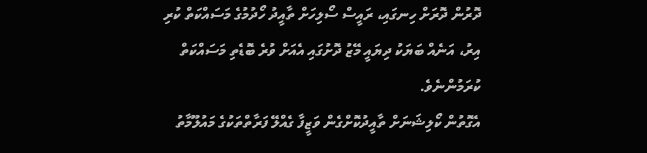ދޮރުން ދޮރަށް ހިނގައި، ރައީސް ސޯލިހަށް ތާއީދު ހޯދުމުގެ މަސައްކަތް ކުރި އިރު، އަނެއް ބަޔަކު ދިޔައީ މޭޒު ދޮށުގައި އެއަށް ވުރެ ބޮޑެތި މަސައްކަތް ކުރަމުންނެވެ.
އެގޮތުން ކޯލިޝަނަށް ތާއީދުކޮށްގެން ވަޒީފާ ގެއްލޭ ފަރާތްތަކުގެ މައުލޫމާތު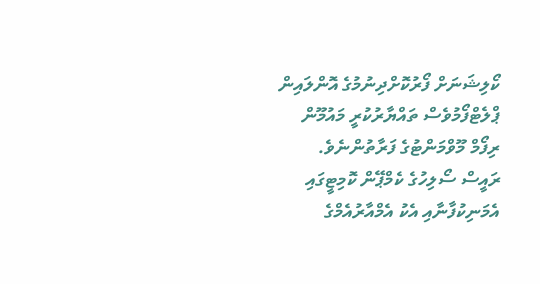ކޯލިޝަނަށް ފޯރުކޮށްދިނުމުގެ އޮންލައިން ޕްލެޓްފޯމުވެސް ތައްޔާރުކުރީ މައުމޫން ރިފޯމް މޫވްމަންޓުގެ ފަރާތުންނެވެ.
ރައީސް ސޯލިހުގެ ކެމްޕޭން ކޮމިޓީގައި އެމަނިކުފާނާއި އެކު އެމްއާރުއެމްގެ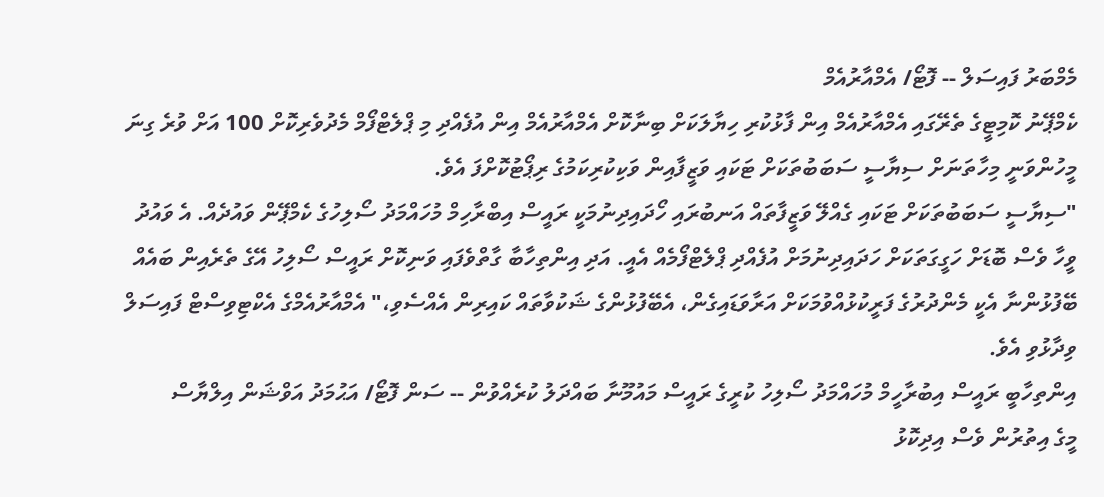މެމްބަރު ފައިސަލް -- ފޮޓޯ/ އެމްއާރުއެމް
ކެމްޕޭނު ކޮމިޓީގެ ތެރޭގައި އެމްއާރުއެމް އިން ފާޅުކުރި ހިޔާލަކަށް ބިނާކޮށް އެމްއާރުއެމް އިން އުފެއްދި މި ޕްލެޓްފޯމް މެދުވެރިކޮށް 100 އަށް ވުރެ ގިނަ މީހުންވަނީ މިހާތަނަށް ސިޔާސީ ސަބަބުތަކަށް ޓަކައި ވަޒީފާއިން ވަކިކުރިކަމުގެ ރިޕޯޓުކޮށްފަ އެވެ.
"ސިޔާސީ ސަބަބުތަކަށް ޓަކައި ގެއްލޭ ވަޒީފާތައް އަނބުރައި ހޯދައިދިނުމަކީ ރައީސް އިބްރާހިމް މުހައްމަދު ސޯލިހުގެ ކެމްޕޭން ވައުދެއް. އެ ވައުދު ވީހާ ވެސް ބޮޑަށް ހަގީގަތަކަށް ހަދައިދިނުމަށް އުފެއްދި ޕްލެޓްފޯމެއް އެއީ. އަދި އިންތިހާބާ ގާތްވެފައި ވަނިކޮށް ރައީސް ސޯލިހު އޭގެ ތެރެއިން ބައެއް ބޭފުޅުންނާ އެކީ މެންދުރުގެ ފަރީކުޅުއްވުމަކަށް އަރާވަޑައިގެން، އެބޭފުޅުންގެ ޝަކުވާތައް ކައިރިން އެއްސެވި،" އެމްއާރުއެމްގެ އެކްޓިވިސްޓް ފައިސަލް ވިދާޅުވި އެވެ.
އިންތިހާބީ ރައީސް އިބުރާހީމް މުހައްމަދު ސޯލިހު ކުރީގެ ރައީސް މައުމޫނާ ބައްދަލު ކުރެއްވުން -- ސަން ފޮޓޯ/ އަޙުމަދު އަވްޝަން އިލްޔާސް
މީގެ އިތުރުން ވެސް އިދިކޮޅު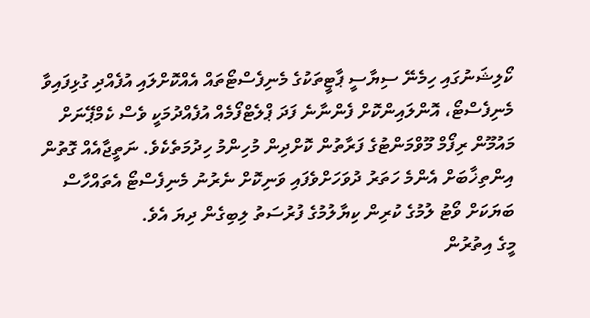ކޯލިޝަނުގައި ހިމެނޭ ސިޔާސީ ޕާޓީތަކުގެ މެނިފެސްޓޯތައް އެއްކޮށްލައި އުފެއްދި ގުޅިފައިވާ މެނިފެސްޓޯ، އޮންލައިންކޮށް ފެންނާނެ ފަދަ ޕްލެޓްފޯމެއް އުފެއްދުމަކީ ވެސް ކެމްޕޭނަށް މައުމޫން ރިފޯމް މޫވްމަންޓުގެ ފަރާތުން ކޮށްދިން މުހިންމު ހިދުމަތެކެވެ. ނަތީޖާއެއް ގޮތުން އިންތިޚާބަށް އެންމެ ހަތަރު ދުވަހަށްވެފައި ވަނިކޮށް ނެރުނު މެނިފެސްޓޯ އެތައްހާސް ބަޔަކަށް ވޯޓު ލުމުގެ ކުރިން ކިޔާލުމުގެ ފުރުސަތު ލިބިގެން ދިޔަ އެވެ.
މީގެ އިތުރުން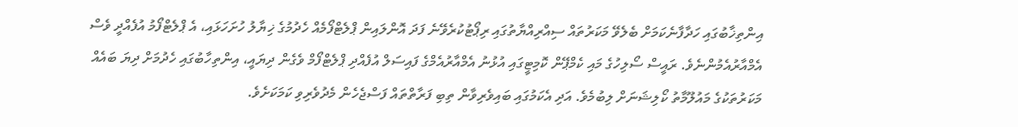އިންތިޚާބުގައި ހަދާފާނެކަމަށް ބެލެވޭ މަކަރުތައް ސިއްރިއްޔާތުގައި ރިޕޯޓުކުރެވޭނެ ފަދަ އޮންލައިން ޕްލެޓްފޯމެއް ހެދުމުގެ ޚިޔާލު ހުށަހަޅައި، އެ ޕްލެޓްފޯމު އުފެއްދީ ވެސް އެމްއާރުއެމުންނެވެ. ރައީސް ސޯލިހުގެ މައި ކެމްޕޭން ކޮމިޓީގައި އުޅުނު އެމްއާރުއެމްގެ ފައިސަލް އުފެއްދި ޕްލެޓްފޯމް ވެގެން ދިޔައީ، އިންތިހާބުގައި ހެދުމަށް ދިޔަ ބައެއް މަކަރުތަކުގެ މައުލޫމާތު ކޯލިޝަނަށް ލިބުމެވެ. އަދި އެކަމުގައި ބައިވެރިވާން ތިބި ފަރާތްތައް ފަސްޖެހެން މެދުވެރިވި ކަމަކަށެވެ.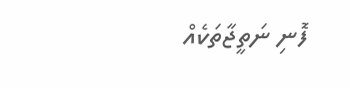ފޮނި ނަތީޖާތަކެއް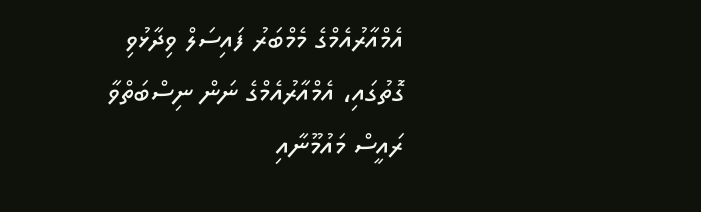އެމްއާރުއެމްގެ މެމްބަރު ފައިސަލް ވިދާޅުވި ގޮތުގައި، އެމްއާރުއެމްގެ ނަން ނިސްބަތްވާ ރައީސް މައުމޫނާއި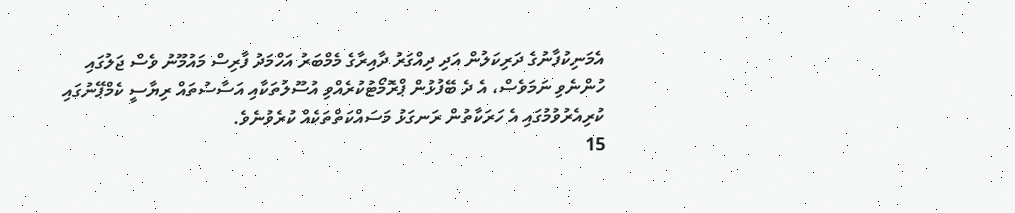އެމަނިކުފާނުގެ ދަރިކަލުން އަދި ދިއްގަރު ދާއިރާގެ މެމްބަރު އަހްމަދު ފާރިސް މައުމޫނު ވެސް ޖަލުގައި ހުންނެވި ނަމަވެސް، އެ ދެ ބޭފުޅުން ޕްރޮމޯޓުކުރެއްވި އުސޫލުތަކާއި އަސާސުތައް ރިޔާސީ ކެމްޕޭނުގައި ކުރިއެރުވުމުގައި އެ ހަރަކާތުން ރަނގަޅު މަސައްކަތްތަކެއް ކުރެވުނެވެ.
15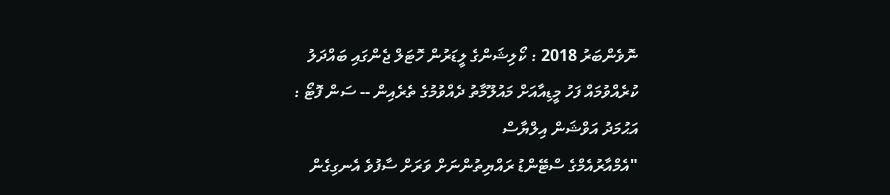ނޮވެންބަރު 2018 : ކޯލިޝަންގެ ލީޑަރުން ހޮޓަލް ޖެންގައި ބައްދަލު ކުރެއްވުމައް ފަހު މީޑިއާއަށް މައުލޫމާތު ދެއްވުމުގެ ތެރެއިން -- ސަން ފޮޓޯ : އަޙުމަދު އަވްޝަން އިލްޔާސް
"އެމްއާރުއެމްގެ ސްޓޭންޑު ރައްޔިތުންނަށް ވަރަށް ސާފުވެ އެނގިގެން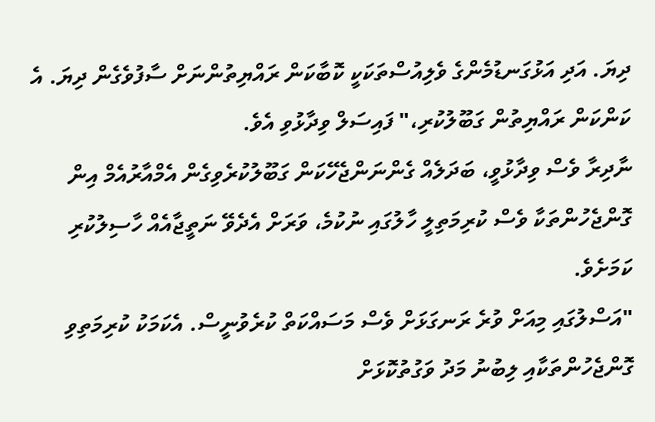ދިޔަ. އަދި އަޅުގަނޑުމެންގެ ވެލިއުސްތަކަކީ ކޮބާކަން ރައްޔިތުންނަށް ސާފުވެގެން ދިޔަ. އެ ކަންކަން ރައްޔިތުން ގަބޫލުކުރި،" ފައިސަލް ވިދާޅުވި އެވެ.
ނާދިރާ ވެސް ވިދާޅުވީ، ބަދަލެއް ގެންނަންޖެހޭކަން ގަބޫލުކުރެވިގެން އެމްއާރުއެމް އިން ގޮންޖެހުންތަކާ ވެސް ކުރިމަތިލީ ހާލުގައި ނުކުމެ، ވަރަށް އެދެވޭ ނަތީޖާއެއް ހާސިލުކުރި ކަމަށެވެ.
"އަސްލުގައި މިއަށް ވުރެ ރަނގަޅަށް ވެސް މަސައްކަތް ކުރެވުނީސް. އެކަމަކު ކުރިމަތިވި ގޮންޖެހުންތަކާއި ލިބުނު މަދު ވަގުތުކޮޅަށް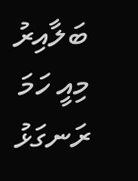ބަލާއިރު މިއީ ހަމަ ރަނގަޅު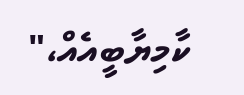ކާމިޔާބީއެއް،"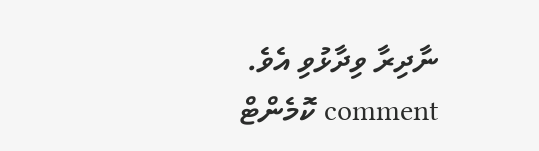ނާދިރާ ވިދާޅުވި އެވެ.
comment ކޮމެންޓް